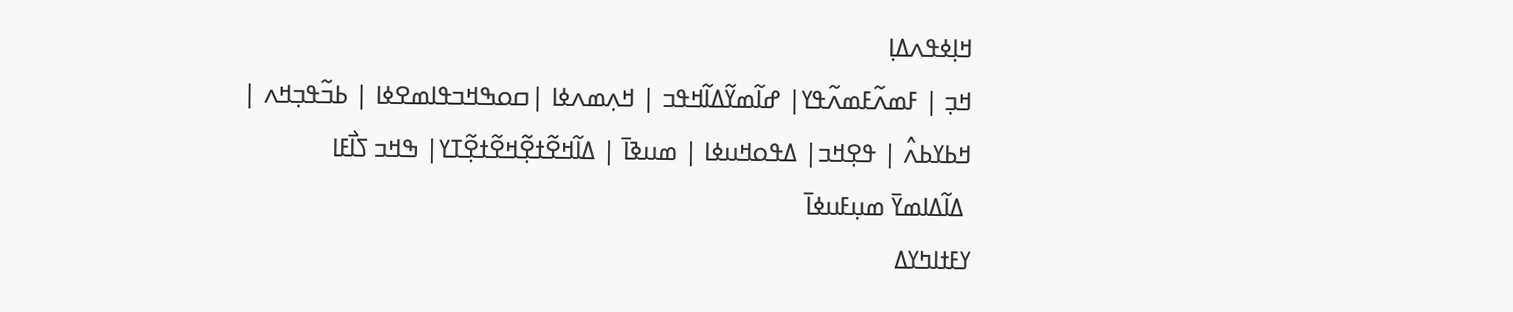ߞߊ߲ߦߟߍߡߊ߲
ߞߏ߲ | ߓߘߍ߬ߓߘߍ߬ߟߌ| ߝߊ߬ߘߌ߬ߡߊ߬ߞߟߏ | ߞߍ߲ߘߍߦߊ |ߛߋߒߞߏߟߊߘߐߦߊ | ߕߏ߬ߟߏ߲ߞߍ | ߞߕߌߕߍ߮ | ߟߐ߲ߞߏ| ߡߟߋߞߎߦߊ | ߘߎߢߊ߫ | ߡߊ߬ߞߐ߬ߙߐ߲߬ߞߐ߬ߙߐ߲߬ߠߌ| ߒߞߏ ߖߊ߯ߓߊ
 ߡߊ߬ߡߊߘߌ߫ ߘߎ߲ߓߎߦߊ߫
ߌߓߙߊߤߌߡ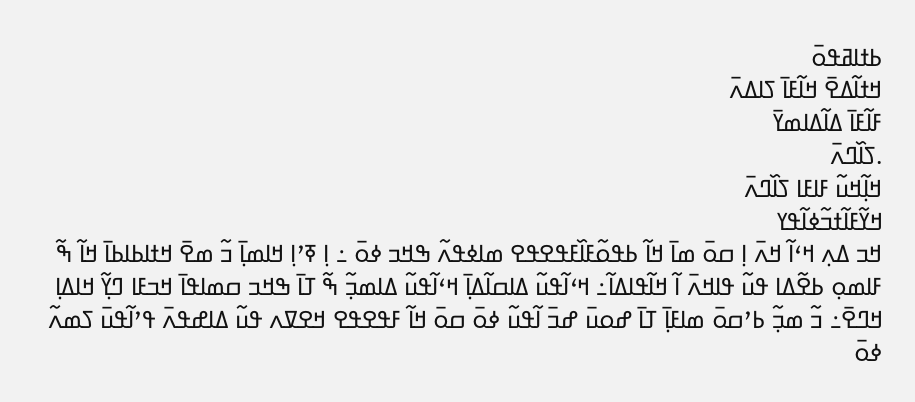ߕߙߊߥߟߋ߫
ߞߙߊ߬ߡߐ߫ ߞߊ߬ߓߊ߫ ߖߊߡߍ߫
ߓߊ߬ߓߊ߫ ߡߊ߬ߡߊߘߌ߫
.ߖߊ߰ߣߍ߫
ߞߊ߲߬ߞߎ߬ ߓߊߓߊ ߖߊ߰ߣߍ߫
ߞߌ߬ߓߊ߬ߙߏ߬ߦߊ߬ߟߌ
ߞߏ ߡߍ߲ ߞߵߊ߬ ߞߍ߫ ߊ߲ ߛߋ߫ ߘߊ߫ ߞߊ߬ ߕߟߋ߬ߓߊ߰ߓߟߐߟߐ ߘߊߦߟߍ߬ ߒߞߏ ߦߋ߫ ߸ ߊ߲ ߧߴߊ߲ ߞߊߘߊ߲߫ ߏ߬ ߘߐ߫ ߞߙߊߕߊߕߊ߫ ߞߊ߬ ߒ߬ ߓߊߘߋ߲ ߕߐ߬ߡߊ ߟߎ߬ ߟߊߞߍ߫ ߊ߬ ߞߊ߬ߟߊߡߊ߬߸ ߞߵߊ߬ߟߎ߬ ߡߊߛߊ߬ߡߊ߲߫ ߞߵߊ߬ߟߎ߬ ߡߊߘߏ߲߬ ߒ߬ ߠߊ߫ ߒߞߏ ߛߘߊߟߊ߫ ߞߏߓߊ ߣߌ߲߬ ߞߊߡߊ߲ ߞߣߐ߫߸ ߏ߬ ߘߏ߲߬ ߕߴߛߋ߫ ߘߊߓߊ߲߫ ߠߊ߫ ߝߋߎ߫ ߝߏ߫ ߊ߬ߟߎ߬ ߦߋ߫ ߛߋ߫ ߞߊ߬ ߓߟߐߟߐ ߞߐߜߍ ߟߎ߬ ߡߊߝߟߍ߫ ߟߴߊ߬ߟߎ߫ ߖߘߍ߬ ߦߋ߫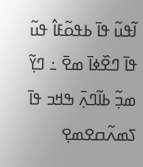ߊ߬ߟߎ߬ ߟߊ߫ ߕߟߋ߬ߓߊ߮ ߟߎ߬ ߟߊ߫ ߣߐ߰ߦߊ߫ ߘߐ߫ ߸ ߣߌ߲߬ ߘߏ߲߬ ߕߊ߬ߣߍ߲߫ ߒߞߏ ߟߊ߫ ߖߘߍ߬ߛߐߘߐ߲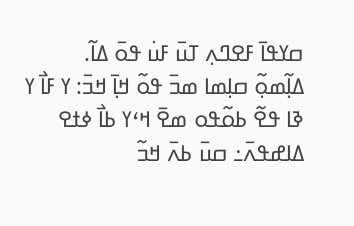ߛߌߟߊ߫ ߓߐߣߍ߲ ߠߎ߫ ߓߎ߭ ߟߋ߫ ߡߊ߬.
ߡߊ߲߬ߘߋ߲߬ ߛߊ߲ߘߊ ߘߏ߫ ߟߋ߬ ߞߊ߲߫ ߞߏ߫: ߌ ߓߊ߯ ߌ ߢߊ ߟߐ߬ ߕߋ߬ߟߋ ߘߐ߫ ߞߵߌ ߕߊ߯ ߦߙߐ ߡߊߝߟߍ߫߸ ߛߎ߫ ߕߍ߫ ߞߏ߬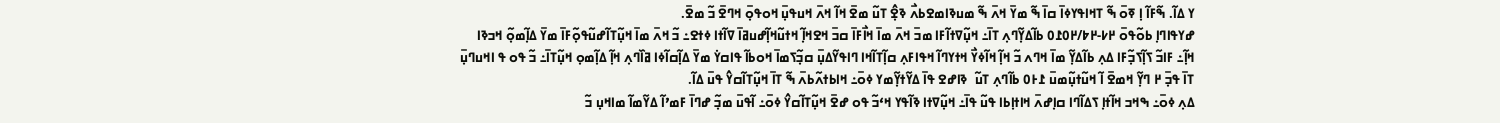ߌ ߡߊ߬. ߒ߬ߓߊ߬ ߊ߲ ߧߋ߫ ߒ߬ ߠߞߊߟߌߦߊ߫ ߛߊ߫ ߒ߬ ߘߌ߫ ߞߍ߫ ߒ߬ ߘߎߢߊߘߐߕߍ߯ ߢߐ߲߮ ߠߎ߬ ߘߐ߫ ߞߊ߬ ߞߍ߫ ߞߎߟߎ߲߫ ߞߋߟߋ߲߫ ߞߣߐ߫ ߏ߬ ߘߐ߫.
ߝߌߟߊߣߊ߲ ߕߋ߬ߟߋ߫ ߂߇-߂߈/߂߀߁߀ ߕߊ߬ߡߌ߲߬ߣߍ߲ ߠߊ߫߸ ߞߎ߲߬ߜߙߊ߬ߓߊ ߘߏ߫ ߞߍ߫ ߘߊ߫ ߞߊ߯ߓߊ߫ ߛߏ߫ ߞߐߞߊ߲߬ ߞߙߎ߬ߞߊ߲߬ߝߎߥߊ߫ ߜߊ߬ߙߊ ߦߙߐ߸ ߏ߬ ߞߍ߫ ߘߊ߫ ߞߎ߲߬ߠߊ߬ߝߎ߬ߟߋ߲߬ߓߊ߫ ߘߌ߫ ߡߊ߲߬ߘߋ߲߬ ߞߏߢߊ ߞߊ߲߬߸ ߓߊߏ߬ ߖߊ߲߬ߖߏ߲߬ߓߊ ߡߍ߲ ߕߊ߬ߡߌ߲߬ ߘߊ߫ ߞߣߍ ߏ߬ ߞߊ߲߬ ߞߊ߬ߦߌ߯ ߞߙߌߣߊ߬ ߞߟߊߓߍ߲ ߛߊ߲߬ߠߊ߬ߞߊ ߣߊߟߌ߬ߡߎ߲߫ ߛߏ߲߬ߖߘߊ߫ ߞߋߕߊ߬ ߟߊߛߌ߭ ߘߌ߫ ߡߊ߲߬ߛߊ߬ߦߊ ߥߊ߰ߣߍ߲ ߞߊ߲߬ ߡߊ߲߬ߘߋ߲ ߞߎ߲߬ߠߊ߫߸ ߏ߬ ߟߋ ߟ ߊߞߎߣߎ߲߫ ߠߊ߫ ߟߏ߲߫ ߂ ߣߌ߲߬ ߞߘߐ߫ ߊ߬ ߞߎ߬ߙߎ߲߬ߘߎ߫ ߁߅߀ ߕߊ߬ߣߍ߲ ߠߎ߬  ߢߊߝߐ ߟߊ߫ ߡߌ߬ߙߌ߲߬ߘߌ ߦߋ߫߸ ߞߊߕߙߍ߬ߕߍ߫ ߒ߬ ߠߊ߫ ߞߎ߲߬ߠߊ߬ߛߌ߮ ߟߎ߫ ߡߊ߬.
ߡߍ߲ ߦߋ߫߸ ߒߞߏ ߞߊ߬ߙߊ߲ ߖߡߊ߬ߣߊ ߛߊ߲ߝߍ߫ ߞߊߙߊ߲ߕߊ ߟߎ߬ ߟߊ߫߸ ߞߎ߲߬ߜߙߊ ߢߊ߬ߟߌ ߞߵߏ߬ ߟߋ ߝߐ߫ ߞߎ߲߬ߠߊ߬ߛߌ߮ ߦߋ߫߸ ߊ߬ߟߎ߫ ߘߏ߲߬ ߝߣߊ߫ ߓߘߴߊ߬ ߡߌ߬ߘߊ߬ ߘߊߞߎ߲ ߏ߬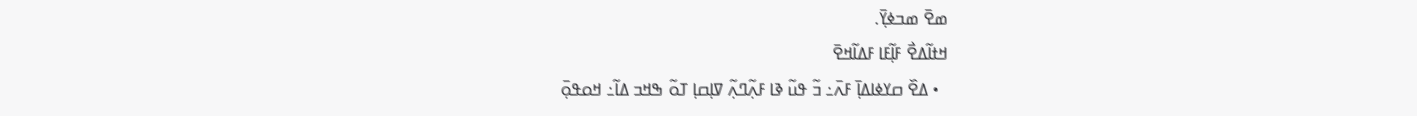ߘߐ߫ ߘߏߦߌ߲߫.
ߞߙߊ߬ߡߐ߯ ߓߊ߲߬ߓߊ ߓߡߊ߬ߞߐ߫
  • ߡߐ߰ ߛߌߦߊߡߊ߲߫ ߓߍ߫߸ ߏ߬ ߟߎ߬ ߢߊ ߓߍ߲߬ߣߍ߲߬ ߜߊ߲ߛߊ߲ ߠߋ߬ ߒߞߏ ߡߊ߬߸ ߞߋߟߋ߲߫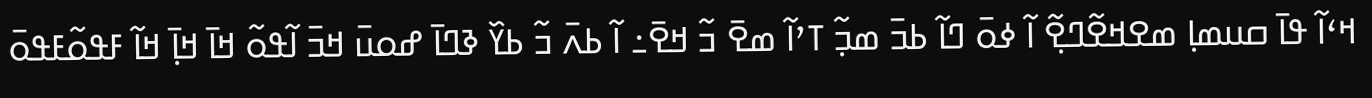ߞߵߊ߬ ߟߊ߫ ߛߎߘߊ߲ ߘߐߞߐ߬ߣߐ߲߬ ߊ߬ ߦߋ߫ ߣߊ߬ ߕߏ߫ ߘߏ߲߬ ߠߴߊ߬ ߘߐ߫ ߏ߬ ߞߐ߫߸ ߊ߬ ߕߍ߫ ߏ߬ ߕߌ߰ ߢߣߊ߫ ߝߋߎ߫ ߞߏ߫ ߊ߬ߟߋ߬ ߞߊ߫ ߞߊ߲߫ ߞߊ߬ ߓߟߋ߬ߓߟߋ߫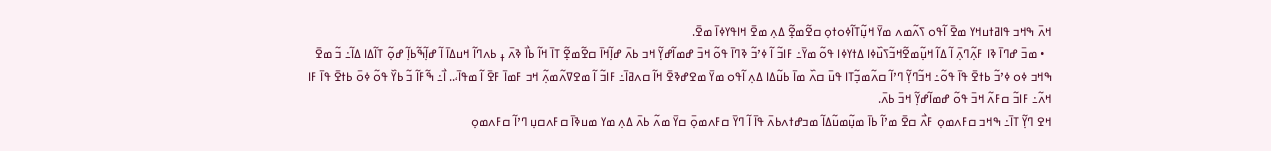ߞߍ߫ ߒߞߏ ߟߊߥߙߎߞߌ ߘߐ߫ ߊ߬ߟߋ ߖߍ߬ߘߍ ߘߌ߫ ߞߎ߲߬ߠߊ߬ߦߋߙߋ߲ ߛߐ߬ߘߐ߲߬ ߡߍ߲ ߘߐ߫ ߞߊߟߌߦߊ߫ ߘߐ߫.
  • ߘߏ߫ ߝߣߊ߫ ߢߊ ߓߍ߲߬ߣߍ߲߫ ߊ߬ ߡߊ߬ ߞߎ߲߬ߘߐ߬ߞߏ߬ߖߎ߰ߦߊ ߡߙߌߦߊ ߟߋ߬ ߘߌ߫߸ ߓߊߏ߬ ߊ߬ ߦߴߏ߬ ߢߣߊ߫ ߟߋ߬ ߞߏ߫ ߝߘߊ߬ߝߌ߲߬ ߞߏ ߕߍ߫ ߝߊ߲߬ߞߊ߫ ߛߐ߬ߘߐ߲߬ ߠߊ߫ ߞߊ߬ ߕߊ߯ ߢߍ߫ ߪ ߕߍߣߊ߬ ߞߎߡߊ߫ ߊ߬ ߝߊ߲߬ߒ߬ߕߊ߲߬ ߝߋ߲߬ ߠߊ߬ߡߊ ߡߊ߬߸ ߏ߬ ߘߐ߫ ߒߞߏ ߦߋ ߦߴߏ߬ ߕߙߐ߫ ߟߊ߫ ߟߋ߬߸ ߞߏ߬ߣߌ߲߬ ߣߴߊ߬ ߛߍ߬ߘߏ߲߬ߠߊ ߟߎ߫ ߛߍ߰ ߘߊ߫ ߕߎ߬ߡߊ ߡߍ߲ ߊ߬ߟߋ ߘߌ߫ ߘߐߝߢߐ߫ ߞߊ߬ ߛߍߥߊ߫߸ ߓߊߏ߬ ߊ߬ ߘߐߜߍ߬ߘߍ߲߬ ߞߏ ߓߘߊ߫ ߓߐ߫ ߊ߬ ߘߟߊ߫،.. ߊ߯߸ ߒ߬ߓߊ߬ ߏ߬ ߕߌ߰ ߟߋ߬ ߦߋ߫ ߕߙߐ߫ ߟߊ߫ ߓߊ ߞߍ߬߸ ߓߊߏ߬ ߛߓߍ߬ ߞߏ߫ ߟߋ߬ ߝߘߊ߬ߝߌ߲߬ ߞߏ߫ ߕߍ߫.
ߞߐ ߣߌ߲߬ ߠߊ߫߸ ߒߞߏ ߛߓߍߘߋ߲ ߓߍ߯ ߛߐ߫ ߘߴߊ߬ ߕߊ߫ ߘߎ߲߬ߘߎ߬ߡߊ߬ ߘߏߝߙߍߕߍ߫ ߟߊ߫ ߊ߬ ߣߌ߫ ߛߓߍߘߋ߲߫ ߛߌ߫ ߘߍ߬ ߕߍ߫ ߡߍ߲ ߘߌ ߘߎߢߊ߫ ߛߓߍߛߎ߲ ߣߴߊ߬ ߛߓߍߘߋ߲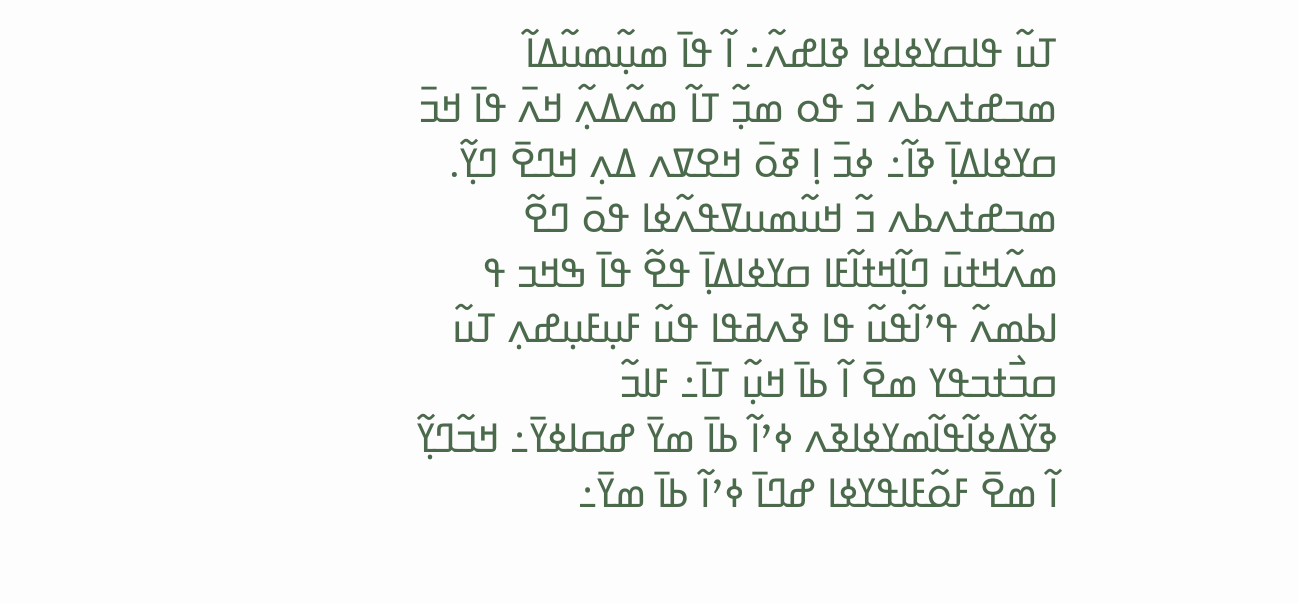ߠߎ߬ ߟߊߛߌߦߊߦߊ ߢߊߝߍ߬߸ ߊ߬ ߟߊ߫ ߘߎ߲߬ߘߎ߬ߡߊ߬ ߘߏߝߙߍߕߍ ߏ߬ ߟߋ ߘߏ߲߬ ߠߊ߬ ߘߍ߬ߡߍ߲߬ ߞߍ߫ ߟߊ߫ ߞߏ߫ ߛߌߦߊߡߊ߲߫ ߢߊ߬߸ ߦߏ߫ ߊ߲ ߧߋ߫ ߞߐߜߍ ߡߍ߲ ߞߣߐ߫ ߣߌ߲߬.
ߘߏߝߙߍߕߍ ߏ߬ ߞߎ߬ߘߎߜߟߍ߬ߦߊ ߟߋ߫ ߣߐ߬ ߘߍ߬ߞߙߎ߫ ߣߊ߲߬ߞߙߊ߬ߓߊ ߛߌߦߊߡߊ߲߫ ߟߐ߬ ߟߊ߫ ߒߞߏ ߟ ߊߕߘߍ߬ ߟߴߊ߬ߟߎ߬ ߟߊ ߢߍߥߟߊ ߟߎ߬ ߓߎ߲ߓߎ߲ߝߍ߲ ߠߎ߬ ߛߏ߯ߙߏߟߌ ߘߐ߫ ߊ߬ ߕߊ߫ ߞߎ߲߬ ߠߊ߫߸ ߓߊߏ߬ ߢߌ߬ߡߦߊ߬ߟߊ߬ߘߌߦߊߢߍ ߦߴߊ߬ ߕߊ߫ ߘߌ߫ ߝߛߊߦߌ߫߸ ߞߏ߬ߣߌ߲߬ ߊ߬ ߘߐ߫ ߓߋ߬ߓߊߟߌߦߊ ߝߣߊ߫ ߦߴߊ߬ ߕߊ߫ ߘߌ߫߸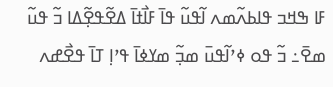ߓߊ ߒߞߏ ߟߊߕߍ߬ߘߍ ߊ߬ߟߎ߬ ߟߊ߫ ߓߊ߯ߙߊ߫ ߡߐ߬ߟߐ߲߬ߡߊ ߏ߬ ߟߎ߬ ߘߐ߫߸ ߏ߬ ߟߋ ߦߴߊ߬ߟߎ߫ ߘߏ߲߬ ߘߌߦߊ߫ ߟߴߊ߲ ߠߊ߫ ߟߐ߯ߝߍ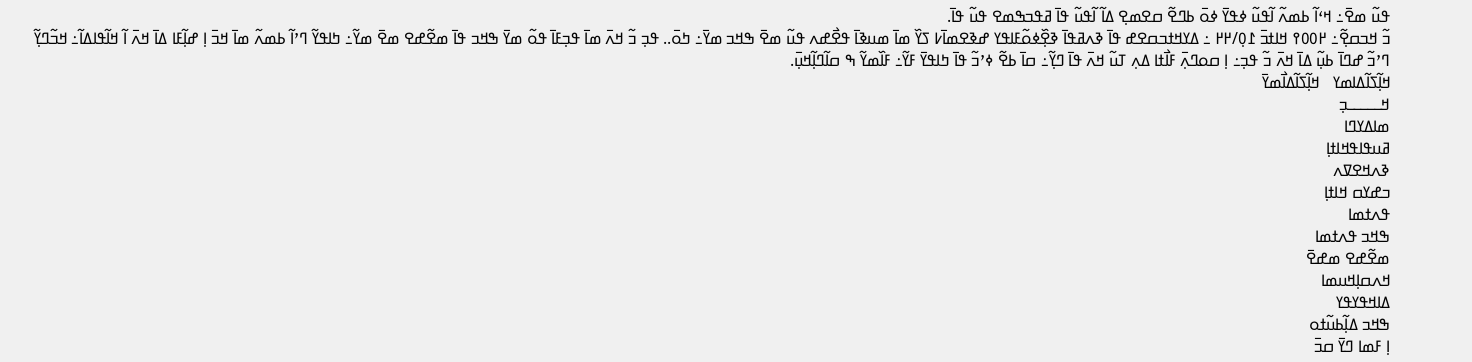ߟߎ߬ ߘߐ߫߸ ߞߵߊ߬ ߕߘߍ߬ ߊ߬ߟߎ߬ ߦߟߌ߫ ߦߋ߫ ߕߣߐ߬ ߛߐߘߐ߲ ߡߊ߬ ߊ߬ߟߎ߬ ߟߊ߫ ߥߟߏߒߘߐ ߟߎ߬ ߟߊ߫.
ߏ߬ ߞߏߛߐ߲߬߸ ߂߀߀߉ ߞߊߙߏ߫ ߁߀߲/߂߂ ߸ ߡߌߞߙߏߛߐߝ ߟߊ߫ ߢߍߥߟߊ߫ ߢߐ߲߰ߦߋ߬ߓߊߟߌ ߝߢߐߘߊ߫߇ ߖߌ߰ ߘߊ߫ ߘߎߢߊ߫ ߟߐ߯ߝߍ ߟߎ߬ ߘߐ߫ ߒߞߏ ߘߌ߫߸ ߤߋ߫.. ߟߏ߲ ߏ߬ ߞߍ߫ ߘߊ߫ ߟߏ߲ߓߊ߫ ߟߋ߬ ߘߌ߫ ߒߞߏ ߟߊ߫ ߘߐ߬ߝߐ ߘߐ߫ ߘߌ߬߸ ߤߊߟߌ߬ ߣߴߊ߬ ߕߘߍ߬ ߘߊ߫ ߞߏ߫ ߊ߲ ߝߊ߲߬ߓߊ ߡߊ߫ ߞߍ߫ ߊ߬ ߞߊ߬ߟߊߡߊ߬߸ ߞߏ߬ߣߌ߲߬ ߣߴߏ߬ ߝߣߊ߫ ߕߎ߲߬ ߡߊ߫ ߞߍ߫ ߏ߬ ߟߏ߲߸ ߊ߲ ߛߋߣߍ߲߫ ߓߊ߯ߙߊ ߡߍ߲ ߠߎ߬ ߞߍ߫ ߟߊ߫ ߣߌ߲߬߸ ߛߊ߫ ߕߐ߬ ߦߴߏ߬ ߟߊ߫ ߤߊߟߌ߫ ߓߌ߬߸ ߓߊ߰ߘߌ߬ ߒ ߛߊ߬ߣߊ߲߬ߞߎ߲߫.
ߞߊ߲߬ߖߊ߬ߡߊߘߌ   ߞߊ߲߬ߖߊ߬ߡߊ߯ߘߌ߫
ߞߺߺߺߺߺߏ߲
ߘߊߡߌߣߊ
ߥߎߟߊߟߞߊߙߊ߲
ߢߍߞߐߜߍ
ߏߝߌߛ ߞߊߙߊ߲
ߟߍߙߘߊ
ߒߞߏ ߟߍߙߘߊ
ߘߐ߬ߝߐ ߘߝߐ߫
ߞߍߛߊ߲ߞߎߘߊ
ߡߊߞߟߌߟߌ
ߒߞߏ ߡߊ߲߬ߕߎ߬ߙߋ
ߊ߲ ߓߘߊ ߣߌ߫ ߛߏ߫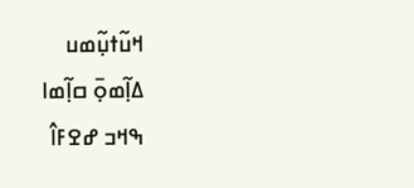ߞߎ߬ߙߎ߲߬ߘߎ
ߡߊ߲߬ߘߋ߲߫ ߛߊ߲߬ߘߊ
ߒߞߏ ߝߐߓߊ߮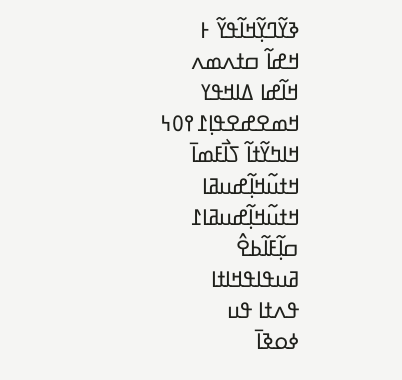ߢߌ߬ߣߌ߲߬ߞߊ߬ߟߌ߬ ߅
ߞߝߊ߬ ߛߙߍߘߍ
ߞߊ߬ߝߊ ߡߊߞߟߌ
ߞߘߐߝߐߟߊ߲߁߉߀߆
ߞߊߤߌ߬ߙߊ߬ ߖߊ߯ߓߘߊ߫
ߞߙߎ߬ߞߊ߲߬ߝߎߥߊ
ߞߙߎ߬ߞߊ߲߬ߝߎߥߊ߁
ߛߊ߲߬ߓߊ߬ߕߐ߮
ߥߎߟߊߟߞߊߙߊ
ߟߍߙߊ ߟߎ
ߦߋߢߊ߫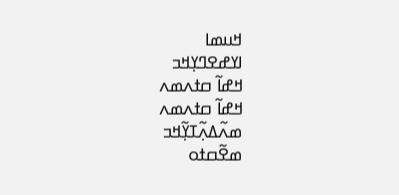ߞߎߘߊ
ߊߌߝߐߣߌ߲ߞߏ
ߞߝߊ߬ ߛߙߍߘߍ
ߞߝߊ߬ ߛߙߍߘߍ
ߘߍ߬ߡߍ߲߬ߠߌ߲߬ߞߏ
ߘߐ߬ߛߙߋ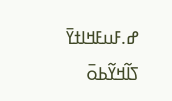ߝ.ߓߎߓߞߊߙߌ߫
ߖߊ߬ߞߌ߬ߕߋ߫